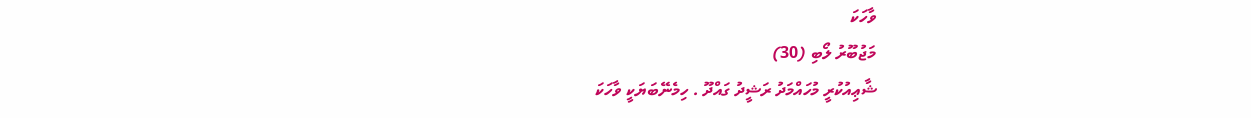ވާހަކަ
މަޖުބޫރު ލޯބި (30)
ޝާޢިއުކުރީ މުހައްމަދު ރަޝީދު ގައްދޫ . ހިމެނޭބަޔަކީ ވާހަކަ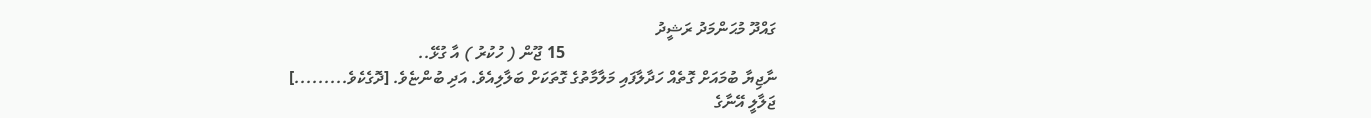ގައްދޫ މުޙަންމަދު ރަޝީދު
                                                   15 ޖޫން ( ހުކުރު ) އާ ގުޅޭ..
ނާޖިޔާ ބުމައަށް ގޮތެއް ހަދާލާފައި މަލާމާތުގެ ގޮތަކަށް ބަލާލިއެވެ. އަދި ބުންޏެވެ. [ދޮގެކެވެ.........]
ޖަލާލީ އޭނާގެ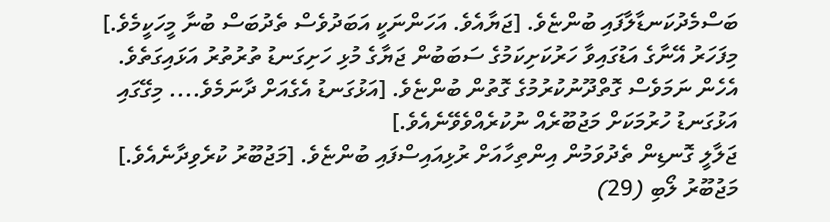ބަސްމެދުކަނޑާލާފައި ބުންޏެވެ. [ޖަޔާއެވެ. އަހަންނަކީ އަބަދުވެސް ތެދުބަސް ބުނާ މީހަކީމެވެ.]
މިފަހަރު އޭނާގެ އަޑުގައިވާ ހަރުކަށިކަމުގެ ސަބަބުން ޖަޔާގެ މުޅި ހަށިގަނޑު ތުރުތުރު އަޅައިގަތެވެ. އެހެން ނަމަވެސް ގޮތްދޫނުކުރުމުގެ ގޮތުން ބުންޏެވެ. [އަޅުގަނޑު އެގެއަށް ދާނަމެވެ.... މިގޭގައި އަޅުގަނޑު ހުރުމަކަށް މަޖުބޫރެއް ނުކުރެއްވެވޭނެއެވެ.]
ޖަލާލީ ގޮނޑިން ތެދުވަމުން އިންތިހާއަށް ރުޅިއައިސްފައި ބުންޏެވެ. [މަޖުބޫރު ކުރެވިދާނެއެވެ.]
މަޖުބޫރު ލޯބި (29)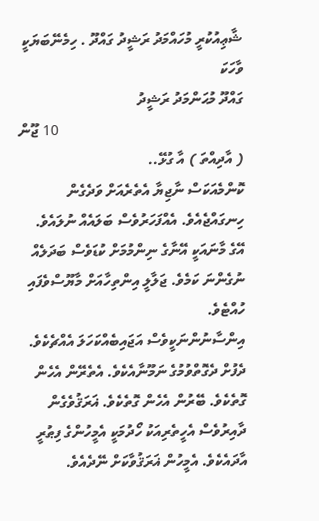ޝާޢިއުކުރީ މުހައްމަދު ރަޝީދު ގައްދޫ . ހިމެނޭބަޔަކީ ވާހަކަ
ގައްދޫ މުޙަންމަދު ރަޝީދު
                                                   10 ޖޫން ( އާދިއްތަ ) އާ ގުޅޭ..
ކޮންމެއަކަސް ނާޖިޔާ އެތެރެއަށް ވަދެގެން ހިނގައްޖެއެވެ. އެއްފަހަރުވެސް ބަލައެއް ނުލައެވެ. އޭގެ މާނައަކީ އޭނާގެ ނިންމުމަށް ކުޑަވެސް ބަދަލެއް ނުގެންނަ ކަމެވެ. ޖަލާލީ އިންތިހާއަށް މާޔޫސްވެފައި ހުއްޓެވެ.
އިންސާނުންނަކީވެސް އަޖައިބެއްކަހަލަ އެއްޗެކެވެ. ދެފުށް ދެގޮތްވުމުގެ ނަމޫނާއެކެވެ. އެތެރޭން އެހެން ގޮތެކެވެ. ބޭރުން އެހެން ގޮތެކެވެ. ޣަރަޤުވެގެން ދާއިރުވެސް އެހީތެރިއަކު ހޯދުމަކީ އެމީހުންގެ ފިޠުރީ އާދައެކެވެ. އެމީހުން ޣަރަޤުވާކަށް ނޭދެއެވެ.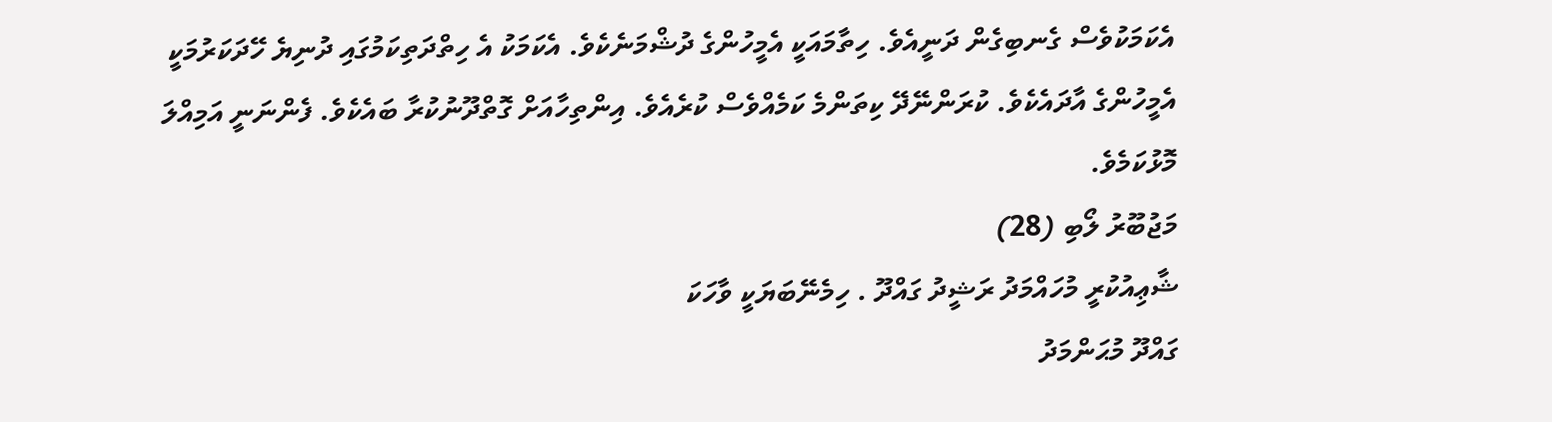އެކަމަކުވެސް ގެނބިގެން ދަނީއެވެ. ހިތާމައަކީ އެމީހުންގެ ދުޝްމަނެކެވެ. އެކަމަކު އެ ހިތްދަތިކަމުގައި ދުނިޔެ ހޭދަކަރުމަކީ އެމީހުންގެ އާދައެކެވެ. ކުރަންނޭދޭ ކިތަންމެ ކަމެއްވެސް ކުރެއެވެ. އިންތިހާއަށް ގޮތްދޫނުކުރާ ބައެކެވެ. ފެންނަނީ އަމިއްލަ މޮޅުކަމެވެ.
މަޖުބޫރު ލޯބި (28)
ޝާޢިއުކުރީ މުހައްމަދު ރަޝީދު ގައްދޫ . ހިމެނޭބަޔަކީ ވާހަކަ
ގައްދޫ މުޙަންމަދު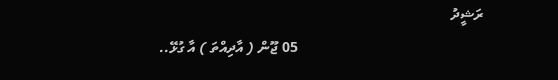ރަޝީދު
                                                   05 ޖޫން ( އާދިއްތަ ) އާ ގުޅޭ..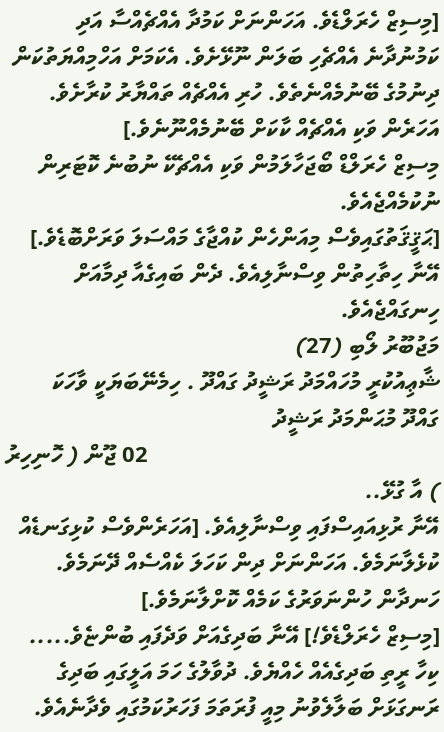[މިސިޒް ހެރަލްޑެވެ. އަހަންނަށް ކަމުދާ އެއްޗެއްސާ އަދި ކަމުނުދާނެ އެއްޗެހި ބަލަން ނޫޅޭށެވެ. އެކަމަށް އަހްމިއްޔަތުކަން ދިނުމުގެ ބޭނުމެއްނެތެވެ. ހުރި އެއްޗެއް ތައްޔާރު ކުރާށެވެ. އަހަރެން ވަކި އެއްޗެއް ކާކަށް ބޭނުމެއްނޫނެވެ.]
މިސިޒް ހެރަލްޑް ބޯޖަހާލަމުން ވަކި އެއްޗެކޭ ނުބުނެ ކޮޓަރިން ނުކުމެއްޖެއެވެ.
[ޙަޤީޤަތުގައިވެސް މިއަންހެން ކުއްޖާގެ މައްސަލަ ވަރަށްބޮޑެވެ.] އޭނާ ހިތާހިތުން ވިސްނާލިއެވެ. ދެން ބައިގެއާ ދިމާއަށް ހިނގައްޖެއެވެ.
މަޖުބޫރު ލޯބި (27)
ޝާޢިއުކުރީ މުހައްމަދު ރަޝީދު ގައްދޫ . ހިމެނޭބަޔަކީ ވާހަކަ
ގައްދޫ މުޙަންމަދު ރަޝީދު
                                                   02 ޖޫން ( ހޮނިހިރު ) އާ ގުޅޭ..
އޭނާ ރުޅިއައިސްފައި ވިސްނާލިއެވެ. [އަހަރެންވެސް ކުޅިގަނޑެއް ކުޅެލާނަމެވެ. އަހަންނަށް ދިން ކަހަލަ ކެއްސެއް ދޭނަމެވެ. ހަނދާން ހުންނަވަރުގެ ކަމެއް ކޮށްލާނަމެވެ.]
[މިސިޒް ހެރަލްޑެވެ!] އޭނާ ބަދިގެއަށް ވަދެފައި ބުންޏެވެ..... ކިހާ ރީތި ބަދިގެއެއް ހެއްޔެވެ. ދުވާލުގެ ހަމަ އަލީގައި ބަދިގެ ރަނގަޅަށް ބަލާލެވުނު މިއީ ފުރަތަމަ ފަހަރުކަމުގައި ވެދާނެއެވެ.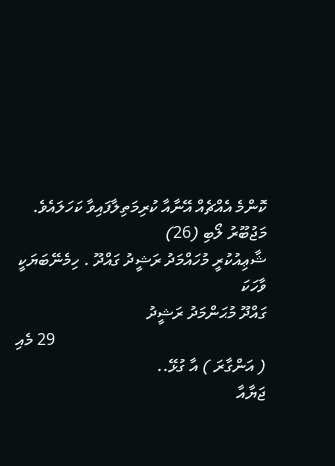ކޮންމެ އެއްޗެއް އޭނާއާ ކުރިމަތިލާފައިވާ ކަހަލައެވެ.
މަޖުބޫރު ލޯބި (26)
ޝާޢިއުކުރީ މުހައްމަދު ރަޝީދު ގައްދޫ . ހިމެނޭބަޔަކީ ވާހަކަ
ގައްދޫ މުޙަންމަދު ރަޝީދު
                                                   29 މެއި ( އަންގާރަ ) އާ ގުޅޭ..
ޖަޔާއާ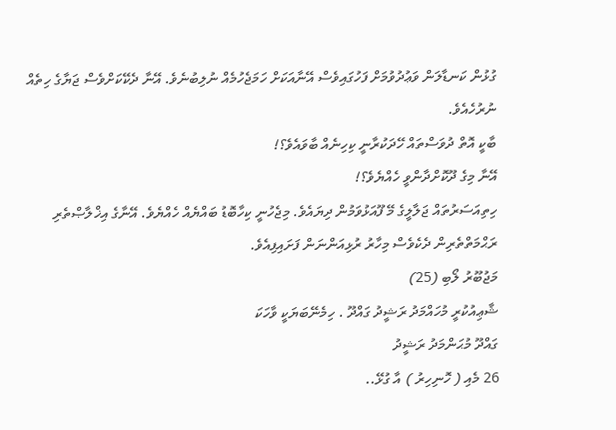ގުޅުން ކަނޑާލަން ވަޢުދުވުމަށް ފަހުގައިވެސް އޭނާއަކަށް ހަމަޖެހުމެއް ނުލިބުނެވެ. އޭނާ ދެކޭކަށްވެސް ޖަޔާގެ ހިތެއް ނުރުހެއެވެ.
ބާކީ އޮތް ދުވަސްތައް ހޭދަކުރާނީ ކިހިނެއް ބާވައެވެ؟!
އޭނާ މިގެ ދޫކޮށްދާންވީ ހެއްޔެވެ؟!
ހިތިއަސަރުތައް ޖަލާލީގެ މޭ ފޫއަޅުވަމުން ދިޔައެވެ. މިޖެހުނީ ކިހާބޮޑު ބައްޔެއް ހެއްޔެވެ. އޭނާގެ އިޚްލާޞްތެރި ރަޙްމަތްތެރިން ދެކެވެސް މިހާރު ރުޅިއަންނަން ފަށައިފިއެވެ.
މަޖުބޫރު ލޯބި (25)
ޝާޢިއުކުރީ މުހައްމަދު ރަޝީދު ގައްދޫ . ހިމެނޭބަޔަކީ ވާހަކަ
ގައްދޫ މުޙަންމަދު ރަޝީދު
26 މެއި ( ހޮނިހިރު ) އާ ގުޅޭ..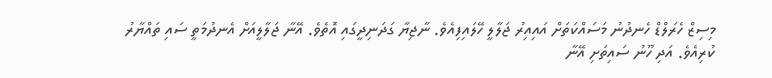މިސިޒް ހެރަލްޑް ހެނދުނު މަސައްކަތަށް އައިއިރު ޖަލާލީ ހޭލައިފިއެވެ. ނާޖިޔާ ގަދަނިދީގައި އޮތެވެ. އޭނާ ޖަލާލީއަށް އެނދުމަތީ ސައި ތައްޔާރު ކުރިއެވެ. އަދި ހޫނު ސައިތަށި އޭނާ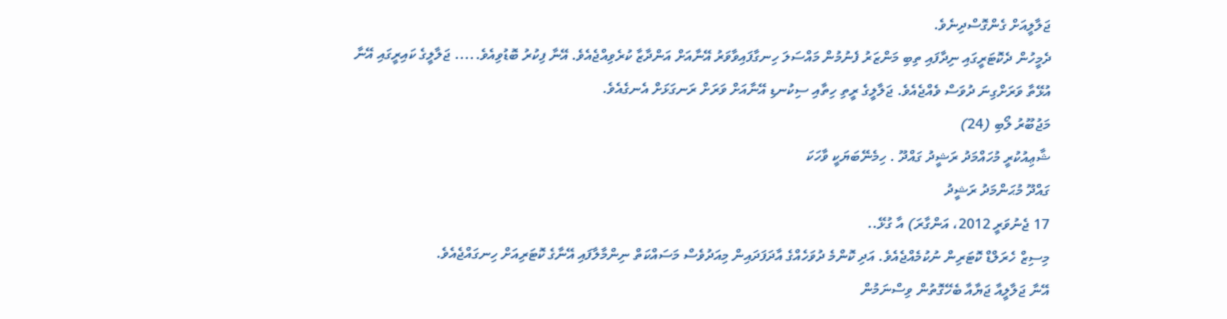ޖަލާލީއަށް ގެންގޮސްދިނެވެ.
ދެމީހުން ދެކޮޓަރީގައި ނިދާފައި ތިބި މަންޒަރު ފެނުމުން މައްސަލަ ހިނގާފައިވާވަރު އޭނާއަށް އަންދާޒާ ކުރެވިއްޖެއެވެ. އޭނާ ފިކުރު ބޮޑުވިއެވެ..... ޖަލާލީގެ ކައިރީގައި އޭނާ އުޅޭތާ ވަރަށްގިނަ ދުވަސް ވެއްޖެއެވެ. ޖަލާލީގެ ރީތި ހިތާއި ސިކުނޑި އޭނާއަށް ވަރަށް ރަނގަޅަށް އެނގެއެވެ.
މަޖުބޫރު ލޯބި (24)
ޝާޢިއުކުރީ މުހައްމަދު ރަޝީދު ގައްދޫ . ހިމެނޭބަޔަކީ ވާހަކަ
ގައްދޫ މުޙަންމަދު ރަޝީދު
17 ޖެނުވަރީ 2012، އަންގާރަ) އާ ގުޅޭ..
މިސިޒް ހެރަލްޑް ކޮޓަރިން ނުކުމެއްޖެއެވެ. އަދި ކޮންމެ ދުވަހެއްގެ އާދަފަދައިން މިއަދުވެސް މަސައްކަތް ނިންމާލާފައި އޭނާގެ ކޮޓަރިއަށް ހިނގައްޖެއެވެ.
އޭނާ ޖަލާލީއާ ޖަޔާއާ ބެހޭގޮތުން ވިސްނަމުން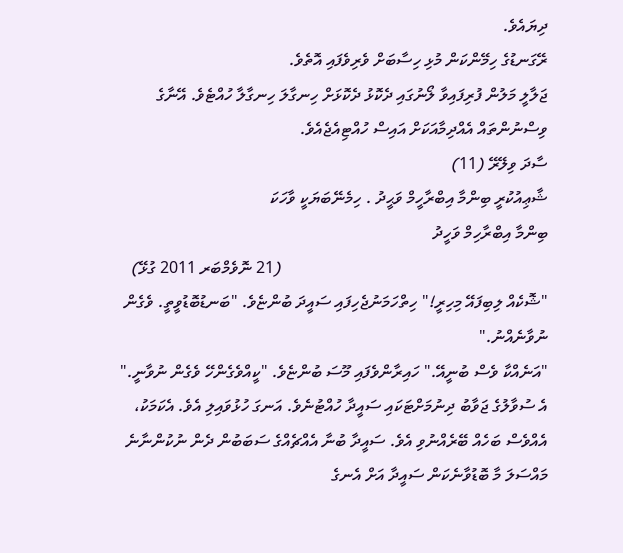ދިޔައެވެ.
ރޭގަނޑުގެ ހިމޭންކަން މުޅި ހިސާބަށް ވެރިވެފައި އޮތެވެ.
ޖަލާލީ މަލުން ފުރިފައިވާ ލޯނުގައި ދެކޮޅު ދެކޮޅަށް ހިނގާލަ ހިނގާލާ ހުއްޓެވެ. އޭނާގެ ވިސްނުންތައް އެއްދިމާއަކަށް އައިސް ހުއްޓިއެޖެއެވެ.
ސާދަ ވިލޭރޭ (11)
ޝާޢިއުކުރީ ބިންމާ އިބްރާހީމް ވަޙީދު . ހިމެނޭބަޔަކީ ވާހަކަ
ބިންމާ އިބްރާހިމް ވަހީދު
                                                                (21 ނޮވެމްބަރ 2011 ގުޅޭ)
"ޝޮކެއް ލިބިފައޭ މިހިރީ!" ހިތްހަމަނުޖެހިފައި ސައީދަ ބުންޏެވެ. "ބަނޑުބޮޑުވީތީ. ވެގެން ނުވާނެއްނު."
"އަނެއްކާ ވެސް ބުނީއޭ." ހައިރާންވެފައި މޫސަ ބުންޏެވެ. "ކީއްވެގެންހޭ ވެގެން ނުވާނީ."
އެ ސުވާލުގެ ޖަވާބު ދިނުމަށްޓަކައި ސައީދާ ހުއްޓުނެވެ. އަނގަ ހުޅުވައިލި އެވެ. އެކަމަކު، އެއްވެސް ބަހެއް ބޭރެއްނުވި އެވެ. ސައީދާ ބުނާ އެއްޗެއްގެ ސަބަބުން ދެން ނުކުންނާނެ މައްސަލަ މާ ބޮޑުވާނެކަން ސައީދާ އަށް އެނގެ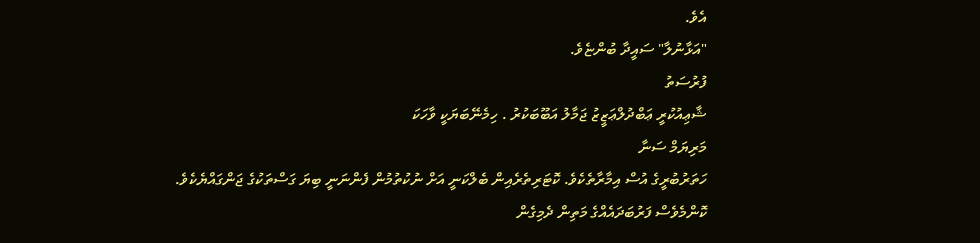އެވެ.
"އަޅާނުލާ" ސައީދާ ބުންޏެވެ.
ފުރުސަތު
ޝާޢިއުކުރީ ޢަބްދުލްޢަޒީޒު ޖަމާލު އަބޫބަކުރު . ހިމެނޭބަޔަކީ ވާހަކަ
މަރިޔަމް ސަނާ
ހަތަރުބުރީގެ އުސް އިމާރާތެކެވެ. ކޮޓަރިތެރެއިން ބެލްކަނީ އަށް ނުކުތުމުން ފެންނަނީ ބިޔަ ގަސްތަކުގެ ޖަންގައްޔެކެވެ. ކޮންމެވެސް ފަރުބަދައެއްގެ މަތިން ދެމިގެން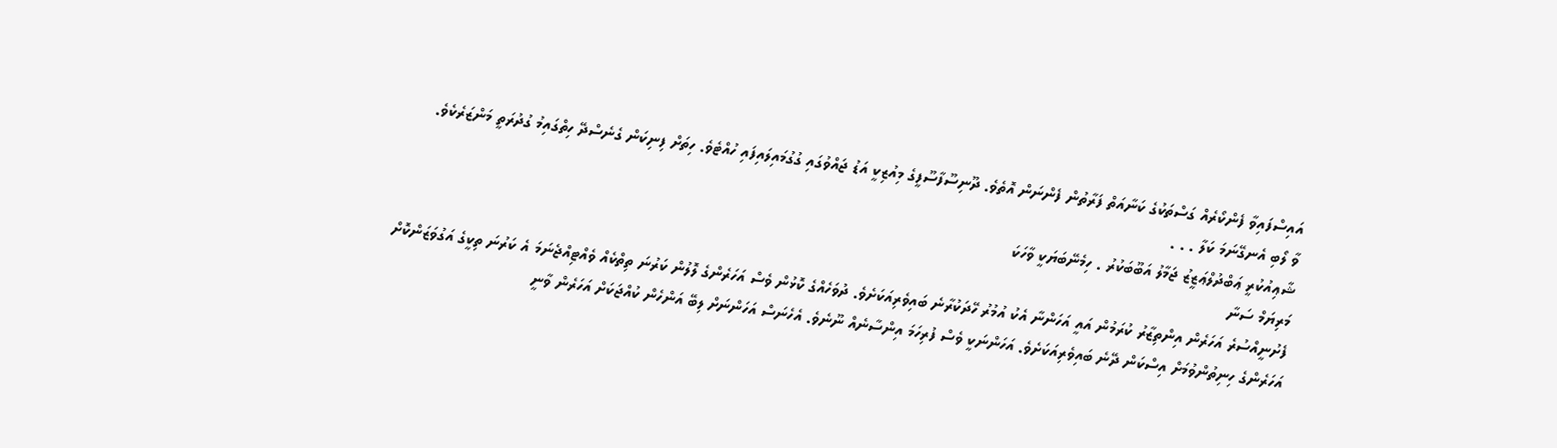އައިސްފައިވާ ފެންކޯރެއް ގަސްތަކުގެ ކަނާއަތް ފަރާތުން ފެންނަން އޮތެވެ. ދޫނިސޫފާސޫފީގެ މިއުޒިކީ އަޑު ޖައްވުގައި ގުގުމައިލައިފައި ހުއްޓެވެ. ހިތަށް ފިނިކަން ގެނެސްދޭ ހިތްގައިމު ގުދުރަތީ މަންޒަރެކެވެ.
ވާ ލޯބި އެނގޭނަމަ ކަލާ . . .
ޝާޢިއުކުރީ ޢަބްދުލްޢަޒީޒު ޖަމާލު އަބޫބަކުރު . ހިމެނޭބަޔަކީ ވާހަކަ
މަރިޔަމް ސަނާ
ފެށުނީއްސުރެ އަހަރެން އިންތިޒާރު ކުރަމުން އައީ އަހަންނާ އެކު އުމުރު ހޭދަކުރާނެ ބައިވެރިއަކަށެވެ. ދުވަހެއްގެ ކޮޅުން ވެސް އަހަރެންގެ ލޮލުން ކަރުނަ ތިތްކެއް ވެއްޓިއްޖެނަމަ އެ ކަރުނަ ތިކީގެ އަގުވަޒަންކޮށް އަހަރެންގެ ހިނިތުންވުމަށް އިސްކަން ދޭނެ ބައިވެރިއަކަށެވެ. އަހަންނަކީ ވެސް ފުރިހަމަ އިންސާނެއް ނޫނެވެ. އެހެނަސް އަހަންނަށް ލިބޭ އަންހެން ކުއްޖަކަށް އަހަރެން ވާނީ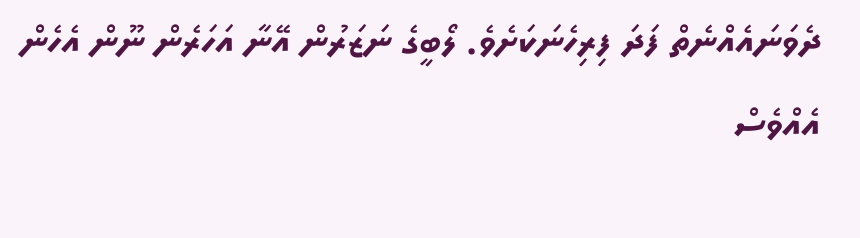ދެވަނައެއްނެތް ފަދަ ފިރިހެނަކަށެވެ. ލޯބީގެ ނަޒަރުން އޭނާ އަހަރެން ނޫން އެހެން އެއްވެސް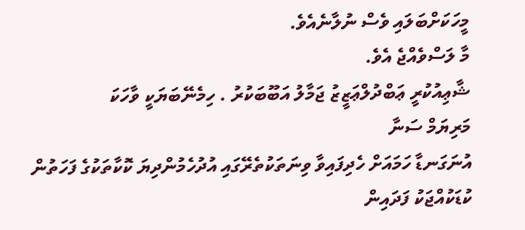މީހަކަށްބަލައި ވެސް ނުލާނެއެވެ.
މާ ލަސްވެއްޖެ އެވެ.
ޝާޢިއުކުރީ ޢަބްދުލްޢަޒީޒު ޖަމާލު އަބޫބަކުރު . ހިމެނޭބަޔަކީ ވާހަކަ
މަރިޔަމް ސަނާ
އުނަގަނޑާ ހަމައަށް ހެދިފައިވާ ވިނަތަކުތެރޭގައި އުދުހެމުންދިޔަ ކޮކާތަކުގެ ފަހަތުން ކުޑަކުއްޖަކު ފަދައިން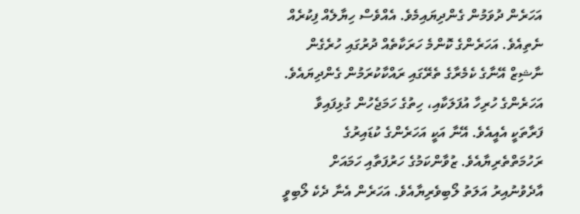އަހަރެން ދުވަމުން ގެންދިޔައިމެވެ. އެއްވެސް ހިޔާލެއް ފިކުރެއް ނެތިއެވެ. އަހަރެންގެ ކޮންމެ ހަރަކާތެއް ދުރުގައި ހުރެގެން ނާޝިޒް އޭނާގެ ކެމެރާގެ ތެރޭގައި ރައްކާކުރަމުން ގެންދިޔައެވެ. އަހަރެންގެ ހުރިހާ އުފަލަކާއި، ހިތުގެ ހަމަޖެހުން ގުޅިފައިވާ ފަރާތަކީ އެއީއެވެ. އޭނާ އަކީ އަހަރެންގެ ކުޑައިރުގެ ރަހުމަތްތެރިޔާއެވެ. ޒުވާންކަމުގެ ހަރުފަތާއި ހަމައަށް އާދެވުނުއިރު އަލަތު ލޯބިވެރިޔާއެވެ. އަހަރެން އެނާ ދެކެ ލޯބިވީ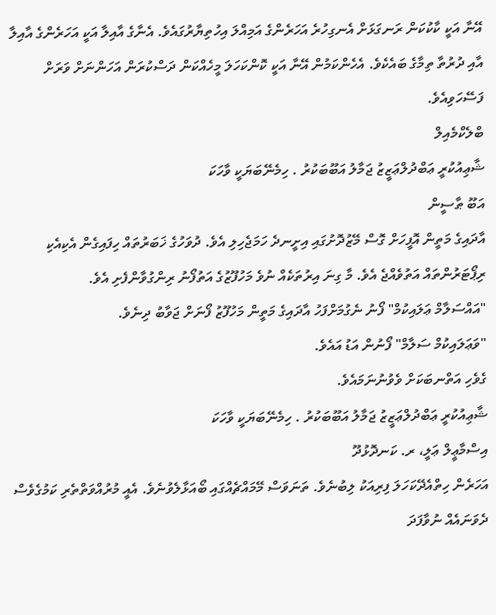އޭނާ އަކީ ކާކުކަން ރަނގަޅަށް އެނގިހުރެ އަހަރެންގެ އަމިއްލަ އިހުތިޔާރުގައެވެ. އެނާގެ އާއިލާ އަކީ އަހަރެންގެ އާއިލާ އާއި ދުރުތާ ތިމާގެ ބައެކެވެ. އެހެންކަމުން އޭނާ އަކީ ކޮންކަހަލަ މީހެއްކަން ދަސްކުރަން އަހަންނަށް ވަރަށް ފަސޭހަވިއެވެ.
ބްލެކްމެއިލް
ޝާޢިއުކުރީ ޢަބްދުލްޢަޒީޒު ޖަމާލު އަބޫބަކުރު . ހިމެނޭބަޔަކީ ވާހަކަ
އަބޫ ޠާސީން
އާދައިގެ މަތީން އޮފީހަށް ގޮސް މޭޒުދޮށުގައި އިށީނދެ ހަމަޖެހިލި އެވެ. ދުވަހުގެ ޚަބަރުތައް ހިފައިގެން އެކިއެކި ރިޕޯޓަރުންތައް އަތުވެއްޖެ އެވެ. މާ ގިނަ އިރުތަކެއް ނުވެ މަހުފޫޒުގެ އަތުފޯނު ރިންގުވާންފެށި އެވެ.
"އައްސަލާމް ޢަލައިކުމް" ފޯނު ނެގުމަށްފަހު އާދައިގެ މަތީން މަހުފޫޒު ފޯނަށް ޖަވާބު ދިނެވެ.
"ވަޢަލައިކުމް ސަލާމް" ފޯނުން އަޑު އައެވެ.
ގެވެހި އަތްނބަކަށް ވެވުނުނަމައެވެ.
ޝާޢިއުކުރީ ޢަބްދުލްޢަޒީޒު ޖަމާލު އަބޫބަކުރު . ހިމެނޭބަޔަކީ ވާހަކަ
އިސްމާޢީލް ޢަލީ، ރ. ކަނދޮޅުދޫ
އަހަރެން ހިތްއެދޭކަހަލަ ފިރިއަކު ލިބުނެވެ. ތަނަވަސް މޭމައްޗެއްގައި ބޯއަޅާލެވުނެވެ. އެއީ މުރުއްވަތްތެރި ކަމުގެވެސް ދެވަނައެއް ނުވާފަދަ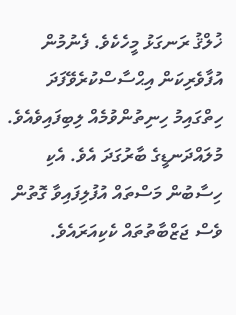ޚުލްޤު ރަނގަޅު މީހެކެވެ. ފެނުމުން އުފާވެރިކަން އިޙްސާސްކުރެވޭފަދަ ހިތްގައިމު ހިނިތުންވުމެއް ލިބިފައިވެއެވެ. މުލައްދަނޑީގެ ބާރުގަދަ އެވެ. އެކި ހިސާބުން މަސްތައް އުފުލިފައިވާ ގޮތުން ވެސް ޖަޒްބާތުތައް ކެކިއަރައެވެ.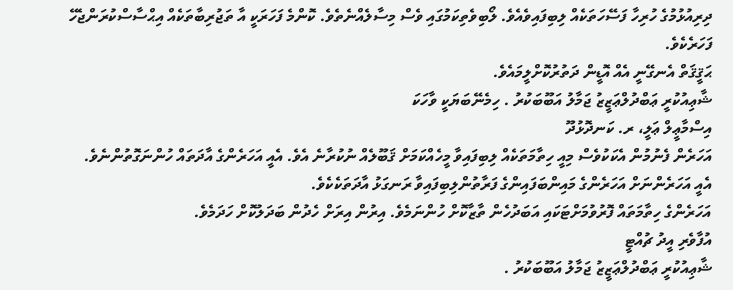ދިރިއުޅުމުގެ ހުރިހާ ފަސޭހަތަކެއް ލިބިފައިވެއެވެ. ލޯބިވެތިކަމުގައި ވެސް މިސާލެއްނެތެވެ. ކޮންމެ ފަހަރަކީ އާ ތަޖުރިބާތަކެއް އިޙްސާސްކުރަންޖެހޭ ފަހަރެކެވެ.
ޙަޤީޤަތް އެނގޭނީ އެއް އޮޑީން ދަތުރުކޮށްލީމައެވެ.
ޝާޢިއުކުރީ ޢަބްދުލްޢަޒީޒު ޖަމާލު އަބޫބަކުރު . ހިމެނޭބަޔަކީ ވާހަކަ
އިސްމާޢީލް ޢަލީ، ރ. ކަނދޮޅުދޫ
އަހަރެން ފެނުމުން އެކަކުވެސް މިއީ ހިތާމަތަކެއް ލިބިފައިވާ މީހެއްކަމަށް ޤަބޫލެއް ނުކުރާނެ އެވެ. އެއީ އަހަރެންގެ އާދަތައް ހުންނަގޮތުންނެވެ. އެއީ އަހަރެންނަށް އަހަރެންގެ މައިންބަފައިންގެ ފަރާތުންލިބިފައިވާ ރަނގަޅު އާދަތަކެކެވެ.
އަހަރެންގެ ހިތާމަތައް ފޮރުވުމަށްޓަކައި އަބަދުހެން ތާޒާކޮށް ހުންނަމެވެ. އިރުން އިރަށް ހެދުން ބަދަލުކޮށް ހަދަމެވެ.
އުފާވެރި އީދު ޗުއްޓީ
ޝާޢިއުކުރީ ޢަބްދުލްޢަޒީޒު ޖަމާލު އަބޫބަކުރު .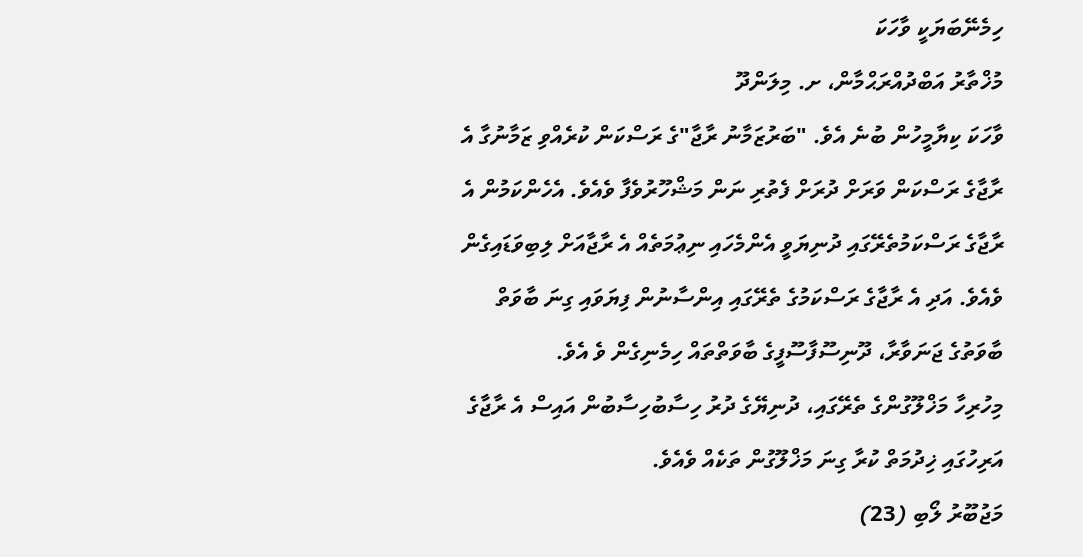ހިމެނޭބަޔަކީ ވާހަކަ
މުޚްތާރު އަބްދުއްރަޙްމާން، ށ. މިލަންދޫ
ވާހަކަ ކިޔާމީހުން ބުނެ އެވެ. "ބަރުޒަމާނު ރާޖާ"ގެ ރަސްކަން ކުރެއްވި ޒަމާނުގާ އެ ރާޖާގެ ރަސްކަން ވަރަށް ދުރަށް ފެތުރި ނަން މަޝްހޫރުވެފާ ވެއެވެ. އެހެންކަމުން އެ ރާޖާގެ ރަސްކަމުތެރޭގައި ދުނިޔަވީ އެންމެހައި ނިޢުމަތެއް އެ ރާޖާއަށް ލިބިވަޑައިގެން ވެއެވެ. އަދި އެ ރާޖާގެ ރަސްކަމުގެ ތެރޭގައި އިންސާނުން ފިޔަވައި ގިނަ ބާވަތް ބާވަތުގެ ޖަނަވާރާ، ދޫނިސޫފާސޫފީގެ ބާވަތްތައް ހިމެނިގެން ވެ އެވެ.
މިހުރިހާ މަޚްލޫގުންގެ ތެރޭގައި، ދުނިޔޭގެ ދުރު ހިސާބުހިސާބުން އައިސް އެ ރާޖާގެ އަރިހުގައި ޚިދުމަތް ކުރާ ގިނަ މަޚްލޫގުން ތަކެއް ވެއެވެ.
މަޖުބޫރު ލޯބި (23)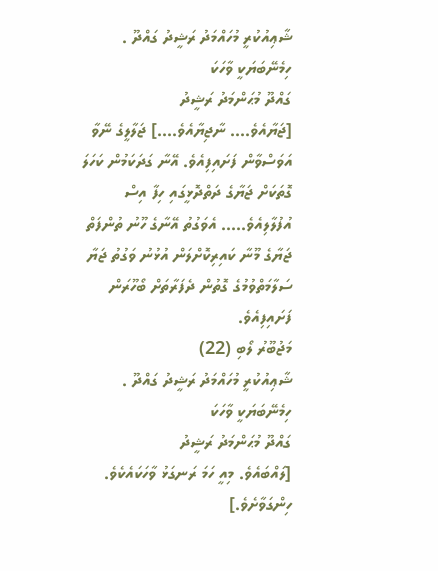ޝާޢިއުކުރީ މުހައްމަދު ރަޝީދު ގައްދޫ . ހިމެނޭބަޔަކީ ވާހަކަ
ގައްދޫ މުޙަންމަދު ރަޝީދު
[ޖަޔާއެވެ.... ނާޖިޔާއެވެ....] ޖަލާލީގެ ނޭވާ އަވަސްވާން ފަށައިފިއެވެ. އޭނާ ގަދަކަމުން ކަހަލަ ގޮތަކަށް ޖަޔާގެ ދަތްދޮޅީގައި ހިފާ އިސް އުފުލާލިއެވެ..... އެވަގުތު އޭނާގެ ހޫނު ތުންފަތް ޖަޔާގެ މޫނާ ކައިރިކޮށްލަން އުޅުނު ވަގުތު ޖަޔާ ސަލާމަތްވުމުގެ ގޮތުން ދެފަރާތަށް ބޯހޫރަން ފަށައިފިއެވެ.
މަޖުބޫރު ލޯބި (22)
ޝާޢިއުކުރީ މުހައްމަދު ރަޝީދު ގައްދޫ . ހިމެނޭބަޔަކީ ވާހަކަ
ގައްދޫ މުޙަންމަދު ރަޝީދު
[ލައްބައެވެ. މިއީ ހަމަ ރަނގަޅު ވާހަކައެކެވެ. ހިންގަވާށެވެ.]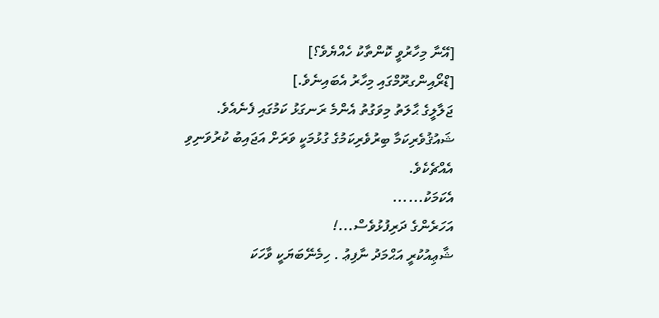[އޭނާ މިހާރުވީ ކޮންތާކު ހެއްޔެވެ؟]
[ޑްރޯއިންގރޫމްގައި މިހާރު އެބައިނެވެ.]
ޖަލާލީގެ ޙާލަތު މިވަގުތު އެންމެ ރަނގަޅު ކަމުގައި ފެނެއެވެ. ޝައުޤުވެރިކަމާ ބިރުވެރިކަމުގެ ގުޅުމަކީ ވަރަށް އަޖައިބު ކުރުވަނިވި އެއްޗެކެވެ.
އެކަމަކު......
އަހަރެންގެ ދަރިފުޅުވެސް...!
ޝާޢިއުކުރީ އަޙްމަދު ނާފިޢު . ހިމެނޭބަޔަކީ ވާހަކަ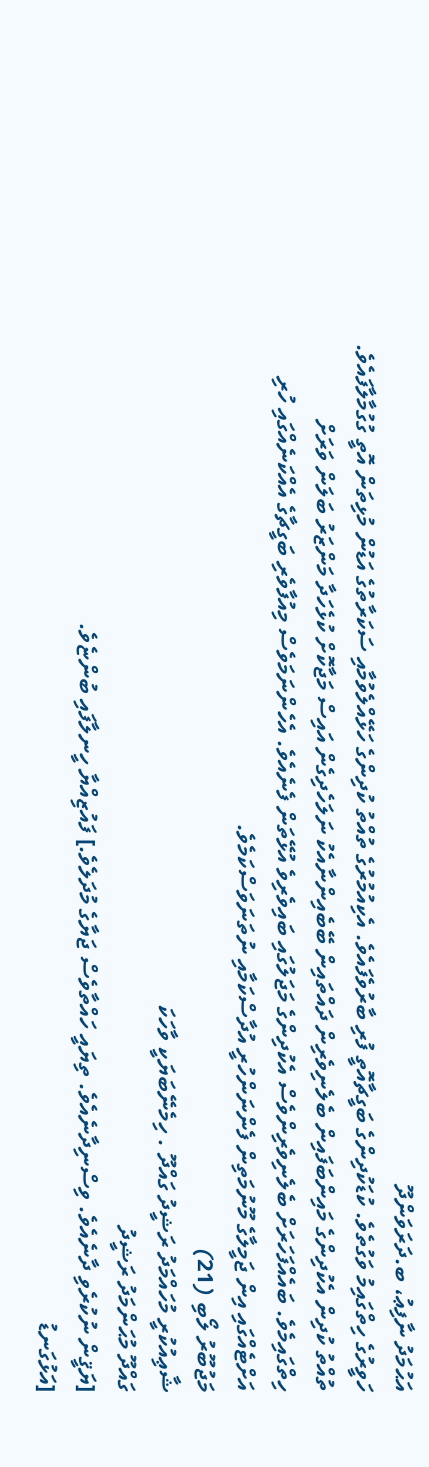އަޙުމަދު ނާފިޢު، ބ.ދަރަވަންދޫ
ހަވީރުގެ ހިތްގައިމު ވަގުތެވެ. ކުޑަކުދިންގެ ބަގީޗާއޮތީ ފުރި ބާރުވެފައެވެ. އެކިއުމުރުގެ ތުއްތު ކުދިންގެ ހަޅޭއްލެވުމާއި ސަކަރާތުގެ އަޑުން މުޅިތަން އޮތީ ގުގުމާލާފައެވެ.  ތުއްތު ކުދިން އެކުދިންގެ މައިންބަފައިން ބެލެނިވެރިން ދައްތައިން ބޭބެއިންނާއެކު ނަލަހެދިގެން އައިސް މަޖާކޮށް ކުޅެހަދާ މަންޒަރު ބަލަން ވަރަށް ހިތްގައިމެވެ. ބައެއްފަހަރަށް ބެލެނިވެރިންވެސް އެކުދިންގެ މަޖަލުގައި ބައިވެރިވެ އުޅޭތަން ފެނެއެވެ. އެހެންނަމަވެސް މިއުފާވެރި ބަގީޗާގެ އެއްކަނެއްގައި ހުރި އަށްޓެއްގައި އިން ޖަމީލާގެ މޫނުމަތިން ފެންނަންހުރީ އުދާސްކަމާއި ނުތަނަވަސްކަމެވެ.
މަޖުބޫރު ލޯބި (21)
ޝާޢިއުކުރީ މުހައްމަދު ރަޝީދު ގައްދޫ . ހިމެނޭބަޔަކީ ވާހަކަ
ގައްދޫ މުޙަންމަދު ރަޝީދު
[ޔަޤީން ނުކުރެވި ދާނެއެވެ. ވިސްނިދާނެއެވެ. ތިޔައީ ހައްތާވެސް ޖަޔާގެ މުދަލެވެ.] ފައުޒިއްޔާ ހީނލާފައި ބުންޏެވެ.
[އަޅުގަނޑު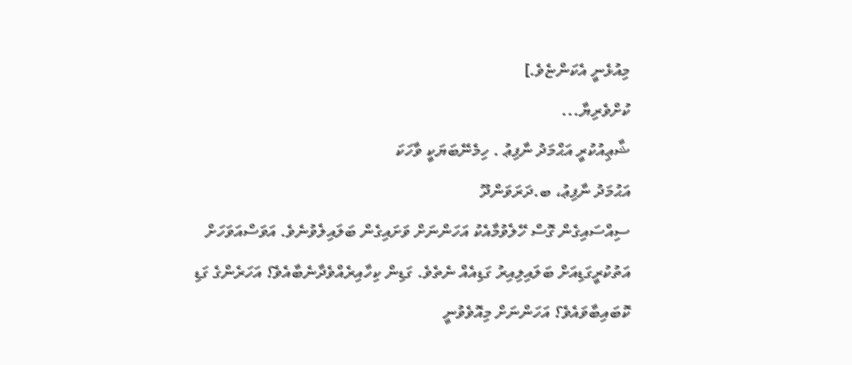މިއުޅެނީ އެކަންޏެވެ.]
ކުށްވެރިޔާ...
ޝާޢިއުކުރީ އަޙްމަދު ނާފިޢު . ހިމެނޭބަޔަކީ ވާހަކަ
އަޙުމަދު ނާފިޢު، ބ.ދަރަވަންދޫ
ސިއްސައިގެން ގޮސް ހޭލެވުމާއެކު އަހަންނަށް ވަށައިގެން ބަލައިލެވުނެވެ. އަވަސްއަވަހަށް އަތުކުރީގަޑިއަށް ބަލައިލިއިރު ގަޑިއެއް ނެތެވެ. ގަޑިން ކިހާއިރެއްވެދާނެބާއެވެ؟ އަހަރެންގެ ގަޑި ކޮބައިބާވައެވެ؟ އަހަންނަށް މިއޮވެވުނީ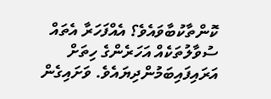ކޮންތާކުބާވައެވެ؟ އެއްފަހަރާ އެތައް ސުވާލުތަކެއް އަހަރެންގެ ހިތަށް އަރައިފައިބަމުންދިޔައެވެ. ވަށައިގެން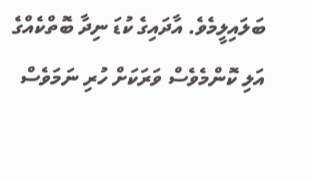ބަލައިލީމެވެ. އާދައިގެ ކުޑަ ނިދާ ބޮތްކެއްގެ އަލި ކޮންމެވެސް ވަރަކަށް ހުރި ނަމަވެސް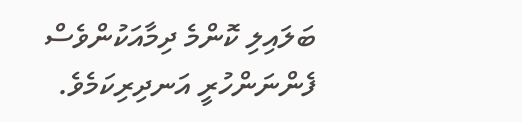ބަލައިލި ކޮންމެ ދިމާއަކުންވެސް ފެންނަންހުރީ އަނދިރިކަމެވެ.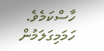ހާސްކަމެވެ.
ހަމަމިގަލަމުން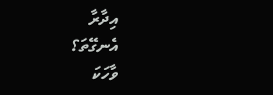އިދާރާ
އެނގޭތަ؟
ވާހަކަ